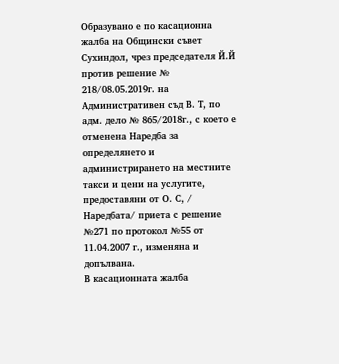Образувано е по касационна жалба на Общински съвет Сухиндол, чрез председателя Й.Й против решение № 218/08.05.2019г. на Административен съд В. Т, по адм. дело № 865/2018г., с което е отменена Наредба за определянето и администрирането на местните такси и цени на услугите, предоставяни от О. С, / Наредбата/ приета с решение №271 по протокол №55 от 11.04.2007 г., изменяна и допълвана.
В касационната жалба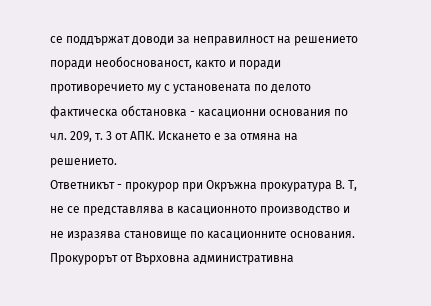се поддържат доводи за неправилност на решението поради необоснованост, както и поради противоречието му с установената по делото фактическа обстановка - касационни основания по чл. 209, т. 3 от АПК. Искането е за отмяна на решението.
Ответникът - прокурор при Окръжна прокуратура В. Т, не се представлява в касационното производство и не изразява становище по касационните основания.
Прокурорът от Върховна административна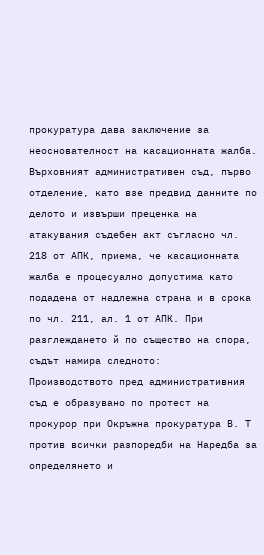прокуратура дава заключение за неоснователност на касационната жалба.
Върховният административен съд, първо отделение, като взе предвид данните по делото и извърши преценка на атакувания съдебен акт съгласно чл. 218 от АПК, приема, че касационната жалба е процесуално допустима като подадена от надлежна страна и в срока по чл. 211, ал. 1 от АПК. При разглеждането й по същество на спора, съдът намира следното:
Производството пред административния съд е образувано по протест на прокурор при Окръжна прокуратура В. Т против всички разпоредби на Наредба за определянето и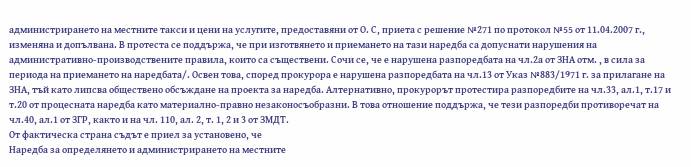администрирането на местните такси и цени на услугите, предоставяни от О. С, приета с решение №271 по протокол №55 от 11.04.2007 г., изменяна и допълвана. В протеста се поддържа, че при изготвянето и приемането на тази наредба са допуснати нарушения на административно-производствените правила, които са съществени. Сочи се, че е нарушена разпоредбата на чл.2а от ЗНА отм. , в сила за периода на приемането на наредбата/. Освен това, според прокурора е нарушена разпоредбата на чл.13 от Указ №883/1971 г. за прилагане на ЗНА, тъй като липсва обществено обсъждане на проекта за наредба. Алтернативно, прокурорът протестира разпоредбите на чл.33, ал.1, т.17 и т.20 от процесната наредба като материално-правно незаконосъобразни. В това отношение поддържа, че тези разпоредби противоречат на чл.40, ал.1 от ЗГР, както и на чл. 110, ал. 2, т. 1, 2 и 3 от ЗМДТ.
От фактическа страна съдът е приел за установено, че
Наредба за определянето и администрирането на местните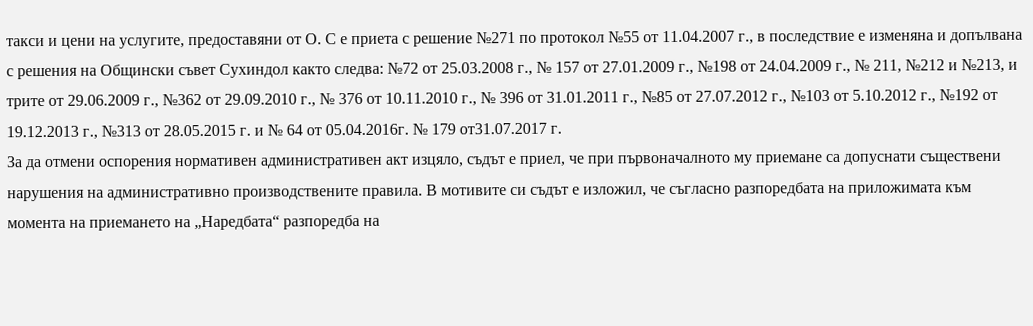такси и цени на услугите, предоставяни от О. С е приета с решение №271 по протокол №55 от 11.04.2007 г., в последствие е изменяна и допълвана с решения на Общински съвет Сухиндол както следва: №72 от 25.03.2008 г., № 157 от 27.01.2009 г., №198 от 24.04.2009 г., № 211, №212 и №213, и трите от 29.06.2009 г., №362 от 29.09.2010 г., № 376 от 10.11.2010 г., № 396 от 31.01.2011 г., №85 от 27.07.2012 г., №103 от 5.10.2012 г., №192 от 19.12.2013 г., №313 от 28.05.2015 г. и № 64 от 05.04.2016г. № 179 от31.07.2017 г.
За да отмени оспорения нормативен административен акт изцяло, съдът е приел, че при първоначалното му приемане са допуснати съществени нарушения на административно производствените правила. В мотивите си съдът е изложил, че съгласно разпоредбата на приложимата към момента на приемането на „Наредбата“ разпоредба на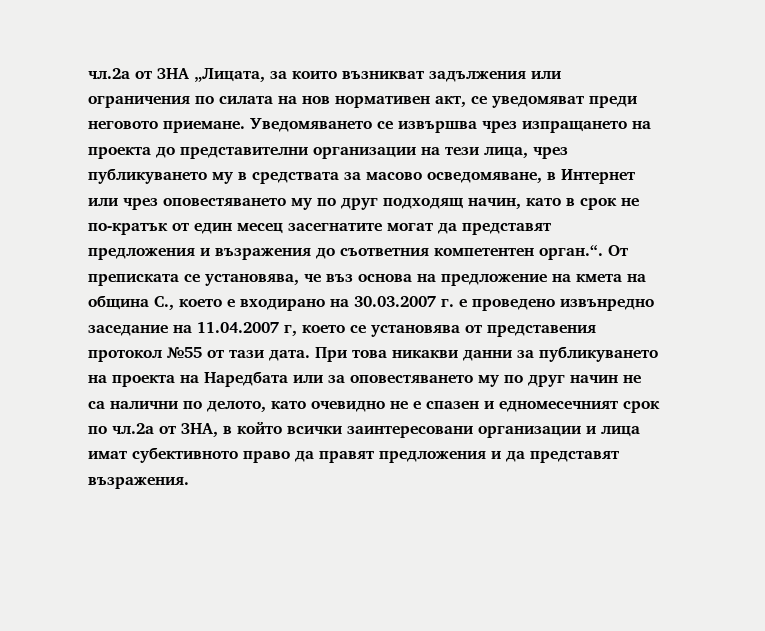чл.2а от ЗНА „Лицата, за които възникват задължения или ограничения по силата на нов нормативен акт, се уведомяват преди неговото приемане. Уведомяването се извършва чрез изпращането на проекта до представителни организации на тези лица, чрез публикуването му в средствата за масово осведомяване, в Интернет или чрез оповестяването му по друг подходящ начин, като в срок не по-кратък от един месец засегнатите могат да представят предложения и възражения до съответния компетентен орган.“. От преписката се установява, че въз основа на предложение на кмета на община С., което е входирано на 30.03.2007 г. е проведено извънредно заседание на 11.04.2007 г, което се установява от представения протокол №55 от тази дата. При това никакви данни за публикуването на проекта на Наредбата или за оповестяването му по друг начин не са налични по делото, като очевидно не е спазен и едномесечният срок по чл.2а от ЗНА, в който всички заинтересовани организации и лица имат субективното право да правят предложения и да представят възражения.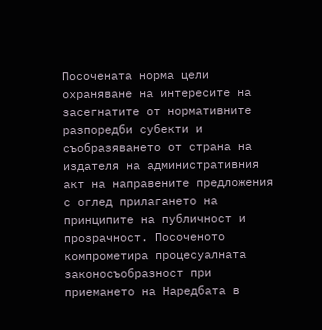Посочената норма цели охраняване на интересите на засегнатите от нормативните разпоредби субекти и съобразяването от страна на издателя на административния акт на направените предложения с оглед прилагането на принципите на публичност и прозрачност. Посоченото компрометира процесуалната законосъобразност при приемането на Наредбата в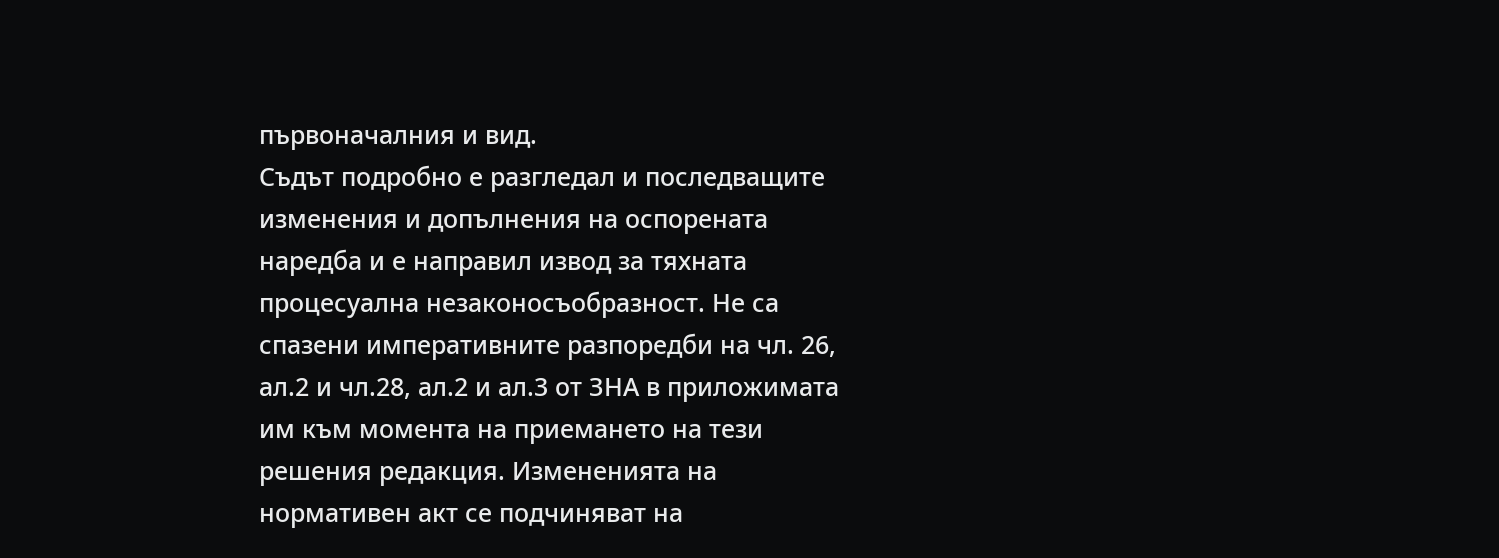първоначалния и вид.
Съдът подробно е разгледал и последващите изменения и допълнения на оспорената наредба и е направил извод за тяхната процесуална незаконосъобразност. Не са спазени императивните разпоредби на чл. 26, ал.2 и чл.28, ал.2 и ал.3 от ЗНА в приложимата им към момента на приемането на тези решения редакция. Измененията на нормативен акт се подчиняват на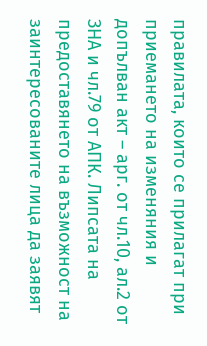правилата, които се прилагат при приемането на изменяния и допълван акт – арг. от чл.10, ал.2 от ЗНА и чл.79 от АПК. Липсата на предоставянето на възможност на заинтересованите лица да заявят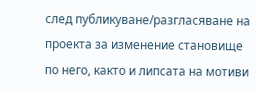след публикуване/разгласяване на проекта за изменение становище по него, както и липсата на мотиви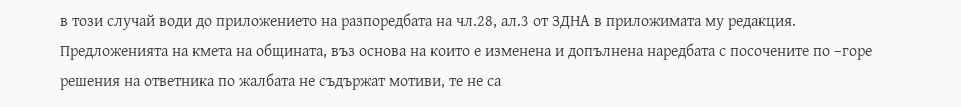в този случай води до приложението на разпоредбата на чл.28, ал.3 от ЗДНА в приложимата му редакция. Предложенията на кмета на общината, въз основа на които е изменена и допълнена наредбата с посочените по –горе решения на ответника по жалбата не съдържат мотиви, те не са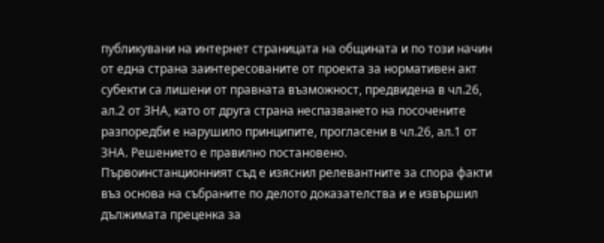публикувани на интернет страницата на общината и по този начин от една страна заинтересованите от проекта за нормативен акт субекти са лишени от правната възможност, предвидена в чл.26, ал.2 от ЗНА, като от друга страна неспазването на посочените разпоредби е нарушило принципите, прогласени в чл.26, ал.1 от ЗНА. Решението е правилно постановено.
Първоинстанционният съд е изяснил релевантните за спора факти въз основа на събраните по делото доказателства и е извършил дължимата преценка за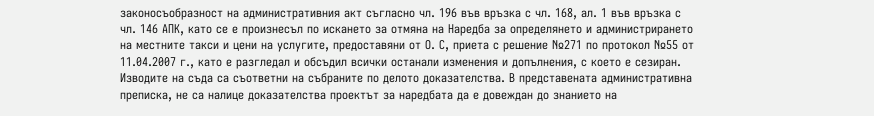законосъобразност на административния акт съгласно чл. 196 във връзка с чл. 168, ал. 1 във връзка с чл. 146 АПК, като се е произнесъл по искането за отмяна на Наредба за определянето и администрирането на местните такси и цени на услугите, предоставяни от О. С, приета с решение №271 по протокол №55 от 11.04.2007 г., като е разгледал и обсъдил всички останали изменения и допълнения, с което е сезиран.
Изводите на съда са съответни на събраните по делото доказателства. В представената административна преписка, не са налице доказателства проектът за наредбата да е довеждан до знанието на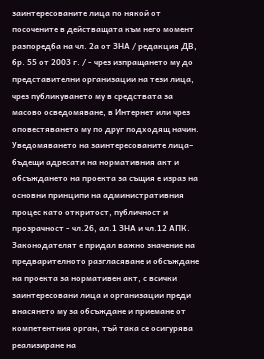заинтересованите лица по някой от посочените в действащата към него момент разпоредба на чл. 2а от ЗНА / редакция ДВ, бр. 55 от 2003 г. / - чрез изпращането му до представителни организации на тези лица, чрез публикуването му в средствата за масово осведомяване, в Интернет или чрез оповестяването му по друг подходящ начин.
Уведомяването на заинтересованите лица– бъдещи адресати на нормативния акт и обсъждането на проекта за същия е израз на основни принципи на административния процес като откритост, публичност и прозрачност - чл.26, ал.1 ЗНА и чл.12 АПК.
Законодателят е придал важно значение на предварителното разгласяване и обсъждане на проекта за нормативен акт, с всички заинтересовани лица и организации преди внасянето му за обсъждане и приемане от компетентния орган, тъй така се осигурява реализиране на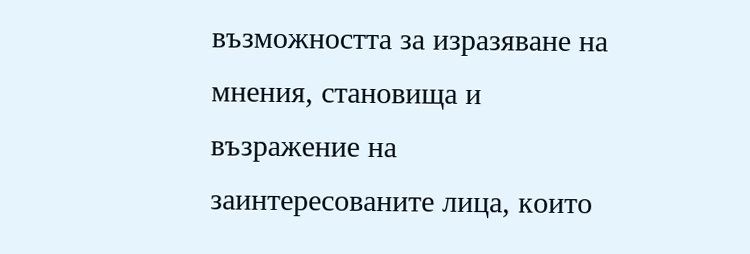възможността за изразяване на мнения, становища и възражение на заинтересованите лица, които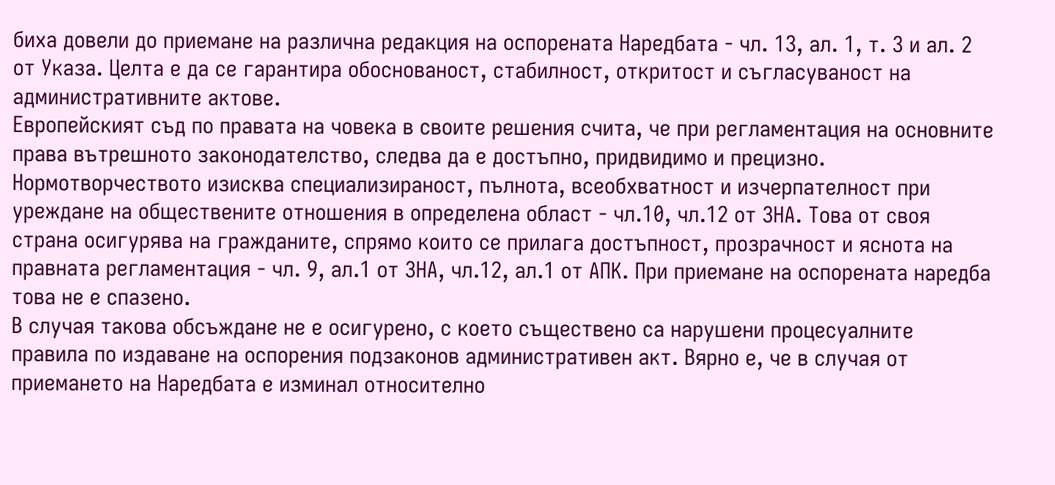биха довели до приемане на различна редакция на оспорената Наредбата - чл. 13, ал. 1, т. 3 и ал. 2 от Указа. Целта е да се гарантира обоснованост, стабилност, откритост и съгласуваност на административните актове.
Европейският съд по правата на човека в своите решения счита, че при регламентация на основните права вътрешното законодателство, следва да е достъпно, придвидимо и прецизно. Нормотворчеството изисква специализираност, пълнота, всеобхватност и изчерпателност при уреждане на обществените отношения в определена област - чл.10, чл.12 от ЗНА. Това от своя страна осигурява на гражданите, спрямо които се прилага достъпност, прозрачност и яснота на правната регламентация - чл. 9, ал.1 от ЗНА, чл.12, ал.1 от АПК. При приемане на оспорената наредба това не е спазено.
В случая такова обсъждане не е осигурено, с което съществено са нарушени процесуалните правила по издаване на оспорения подзаконов административен акт. Вярно е, че в случая от приемането на Наредбата е изминал относително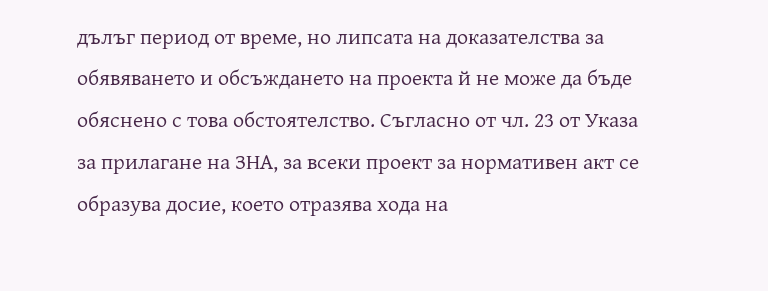дълъг период от време, но липсата на доказателства за обявяването и обсъждането на проекта й не може да бъде обяснено с това обстоятелство. Съгласно от чл. 23 от Указа за прилагане на ЗНА, за всеки проект за нормативен акт се образува досие, което отразява хода на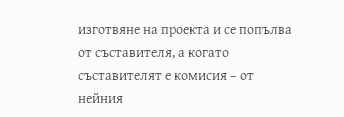изготвяне на проекта и се попълва от съставителя, а когато съставителят е комисия – от нейния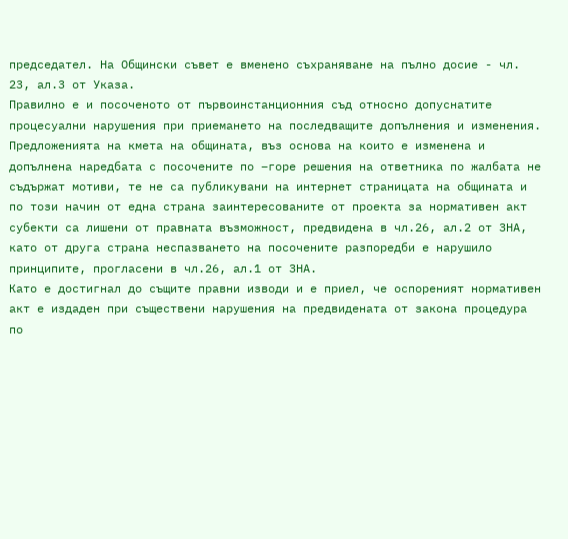председател. На Общински съвет е вменено съхраняване на пълно досие - чл. 23, ал.3 от Указа.
Правилно е и посоченото от първоинстанционния съд относно допуснатите процесуални нарушения при приемането на последващите допълнения и изменения. Предложенията на кмета на общината, въз основа на които е изменена и допълнена наредбата с посочените по –горе решения на ответника по жалбата не съдържат мотиви, те не са публикувани на интернет страницата на общината и по този начин от една страна заинтересованите от проекта за нормативен акт субекти са лишени от правната възможност, предвидена в чл.26, ал.2 от ЗНА, като от друга страна неспазването на посочените разпоредби е нарушило принципите, прогласени в чл.26, ал.1 от ЗНА.
Като е достигнал до същите правни изводи и е приел, че оспореният нормативен акт е издаден при съществени нарушения на предвидената от закона процедура по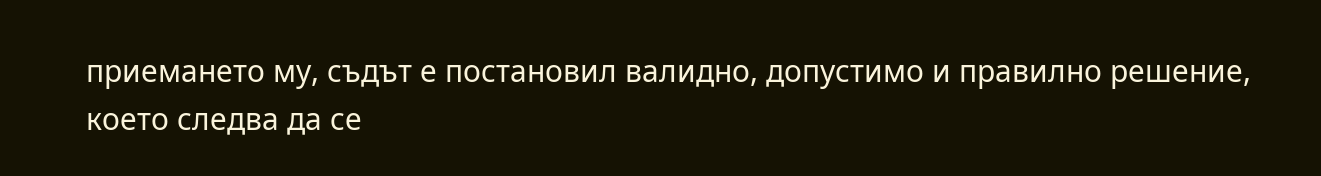приемането му, съдът е постановил валидно, допустимо и правилно решение, което следва да се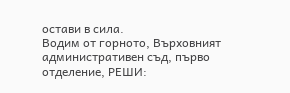остави в сила.
Водим от горното, Върховният административен съд, първо отделение, РЕШИ: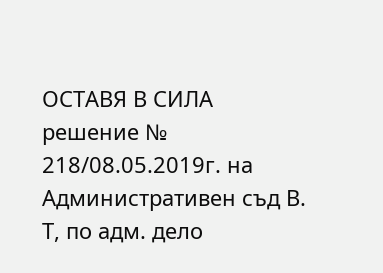ОСТАВЯ В СИЛА решение № 218/08.05.2019г. на Административен съд В. Т, по адм. дело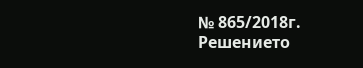№ 865/2018г. Решението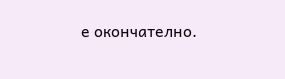е окончателно.